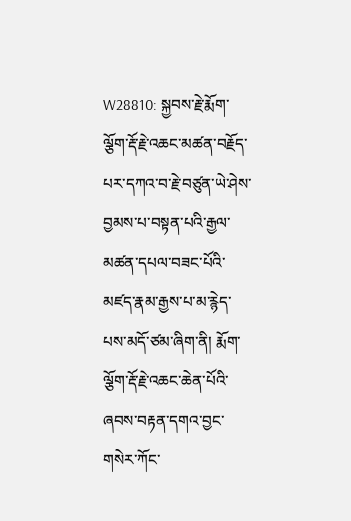W28810: སྐྱབས་རྗེ་རྨོག་ལྕོག་རྡོ་རྗེ་འཆང་མཚན་བརྗོད་པར་དཀའ་བ་རྗེ་བཙུན་ཡེ་ཤེས་བྱམས་པ་བསྟན་པའི་རྒྱལ་མཚན་དཔལ་བཟང་པོའི་མཛད་རྣམ་རྒྱས་པ་མ་རྙེད་པས་མདོ་ཙམ་ཞིག་ནི། རྨོག་ལྕོག་རྡོ་རྗེ་འཆང་ཆེན་པོའི་ཞབས་བརྟན་དགའ་བྱང་གསེར་ཀོང་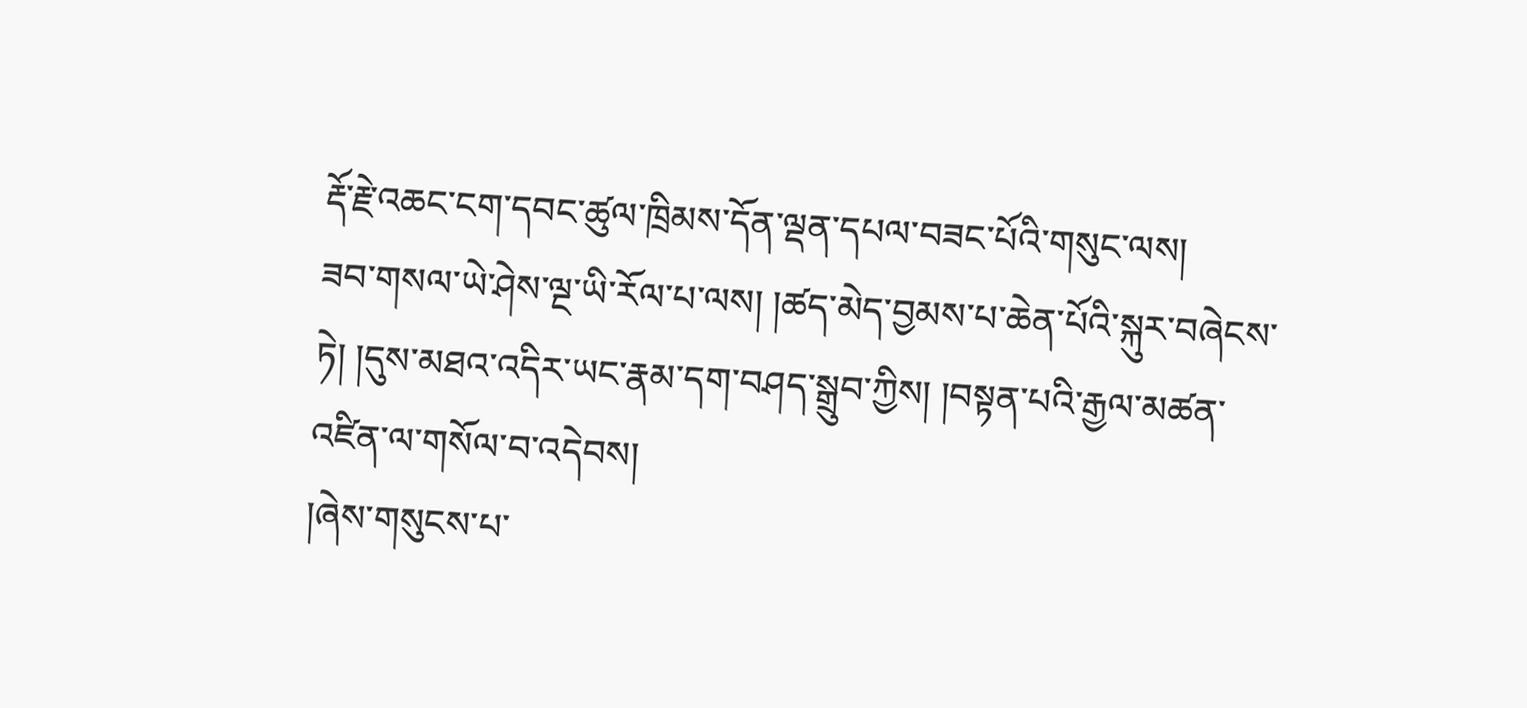རྡོ་རྗེ་འཆང་ངག་དབང་ཚུལ་ཁྲིམས་དོན་ལྡན་དཔལ་བཟང་པོའི་གསུང་ལས།
ཟབ་གསལ་ཡེ་ཤེས་ལྔ་ཡི་རོལ་པ་ལས། །ཚད་མེད་བྱམས་པ་ཆེན་པོའི་སྐུར་བཞེངས་ཏེ། །དུས་མཐའ་འདིར་ཡང་རྣམ་དག་བཤད་སྒྲུབ་ཀྱིས། །བསྟན་པའི་རྒྱལ་མཚན་འཛིན་ལ་གསོལ་བ་འདེབས།
།ཞེས་གསུངས་པ་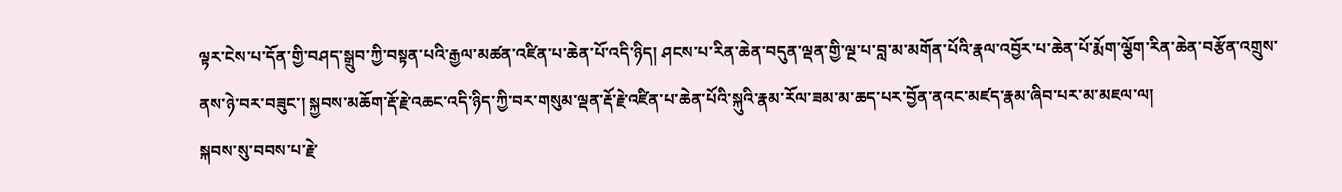ལྟར་ངེས་པ་དོན་གྱི་བཤད་སྒྲུབ་ཀྱི་བསྟན་པའི་རྒྱལ་མཚན་འཛིན་པ་ཆེན་པོ་འདི་ཉིད། ཤངས་པ་རིན་ཆེན་བདུན་ལྡན་གྱི་ལྔ་པ་བླ་མ་མགོན་པོའི་རྣལ་འབྱོར་པ་ཆེན་པོ་རྨོག་ལྕོག་རིན་ཆེན་བརྩོན་འགྲུས་ནས་ཉེ་བར་བཟུང་། སྐྱབས་མཆོག་རྡོ་རྗེ་འཆང་འདི་ཉིད་ཀྱི་བར་གསུམ་ལྡན་རྡོ་རྗེ་འཛིན་པ་ཆེན་པོའི་སྐུའི་རྣམ་རོལ་ཟམ་མ་ཆད་པར་བྱོན་ནའང་མཛད་རྣམ་ཞིབ་པར་མ་མཇལ་ལ།
སྐབས་སུ་བབས་པ་རྗེ་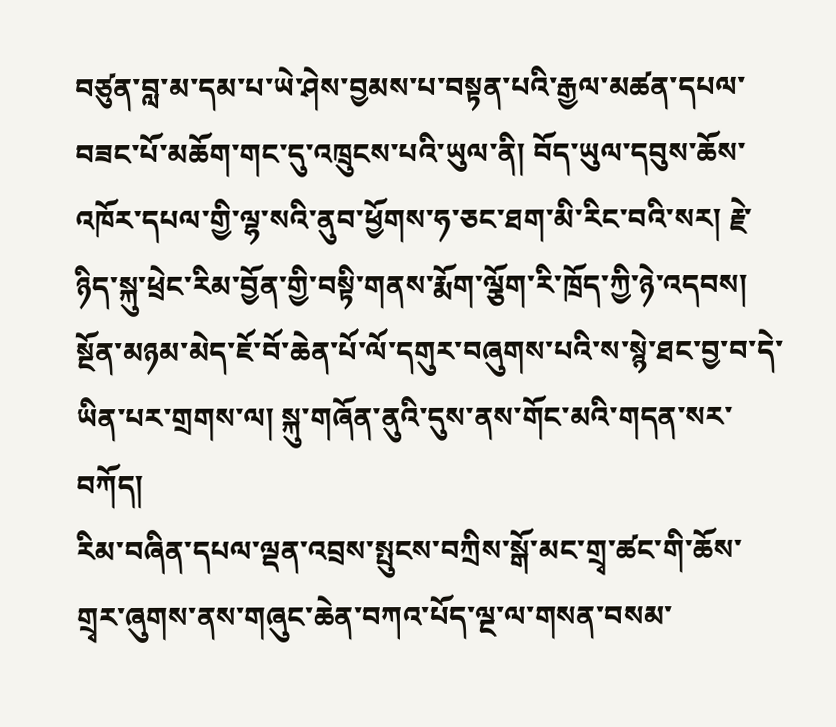བཙུན་བླ་མ་དམ་པ་ཡེ་ཤེས་བྱམས་པ་བསྟན་པའི་རྒྱལ་མཚན་དཔལ་བཟང་པོ་མཆོག་གང་དུ་འཁྲུངས་པའི་ཡུལ་ནི། བོད་ཡུལ་དབུས་ཆོས་འཁོར་དཔལ་གྱི་ལྷ་སའི་ནུབ་ཕྱོགས་ཧ་ཅང་ཐག་མི་རིང་བའི་སར། རྗེ་ཉིད་སྐུ་ཕྲེང་རིམ་བྱོན་གྱི་བསྟི་གནས་རྨོག་ལྕོག་རི་ཁྲོད་ཀྱི་ཉེ་འདབས། སྔོན་མཉམ་མེད་ཇོ་བོ་ཆེན་པོ་ལོ་དགུར་བཞུགས་པའི་ས་སྙེ་ཐང་བྱ་བ་དེ་ཡིན་པར་གྲགས་ལ། སྐུ་གཞོན་ནུའི་དུས་ནས་གོང་མའི་གདན་སར་བཀོད།
རིམ་བཞིན་དཔལ་ལྡན་འབྲས་སྤུངས་བཀྲིས་སྒོ་མང་གྲྭ་ཚང་གི་ཆོས་གྲྭར་ཞུགས་ནས་གཞུང་ཆེན་བཀའ་པོད་ལྔ་ལ་གསན་བསམ་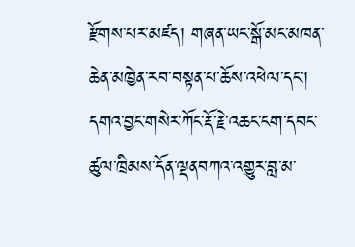རྫོགས་པར་མཛད། གཞན་ཡང་སྒོ་མང་མཁན་ཆེན་མཁྱེན་རབ་བསྟན་པ་ཆོས་འཕེལ་དང་། དགའ་བྱང་གསེར་ཀོང་རྡོ་རྗེ་འཆང་ངག་དབང་ཚུལ་ཁྲིམས་དོན་ལྡནབཀའ་འགྱུར་བླ་མ་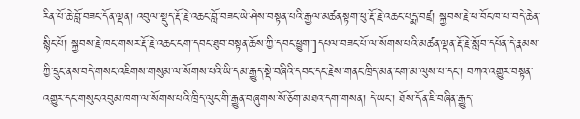རིན་པོ་ཆེ་བློ་བཟང་དོན་ལྡན། འབུལ་སྡུད་རྡོ་རྗེ་འཆང་བློ་བཟང་ཡེ་ཤེས་བསྟན་པའི་རྒྱལ་མཚནསྟག་ཕུ་རྡོ་རྗེ་འཆང་པདྨ་བཛྲ། སྐྱབས་རྗེ་ཕ་བོང་ཁ་པ་བདེ་ཆེན་སྙིང་པོ། སྐྱབས་རྗེ་ཁང་གསར་རྡོ་རྗེ་འཆང་ངག་དབང་ཐུབ་བསྟན་ཆོས་ཀྱི་དབང་ཕྱུག་]དཔལ་བཟང་པོ་ལ་སོགས་པའི་མཚན་ལྡན་རྡོ་རྗེ་སློབ་དཔོན་དེ་རྣམས་ཀྱི་དྲུང་ནས་བདེ་གསང་འཇིགས་གསུམ་ལ་སོགས་པའི་ཡི་དམ་རྒྱུད་སྡེ་བཞིའི་དབང་དང་རྗེས་གནང་ཁྲིད་མན་ངག་མ་ལུས་པ་དང་། བཀའ་འགྱུར་བསྟན་འགྱུར་དང་གསུང་འབུམ་ཁག་ལ་སོགས་པའི་ཁྲིད་ལུང་གི་རྒྱུན་བཞུགས་སོ་ཅོག་མཐའ་དག་གསན། དེ་ཡང་། ཐོས་དོན་ཇི་བཞིན་རྒྱུད་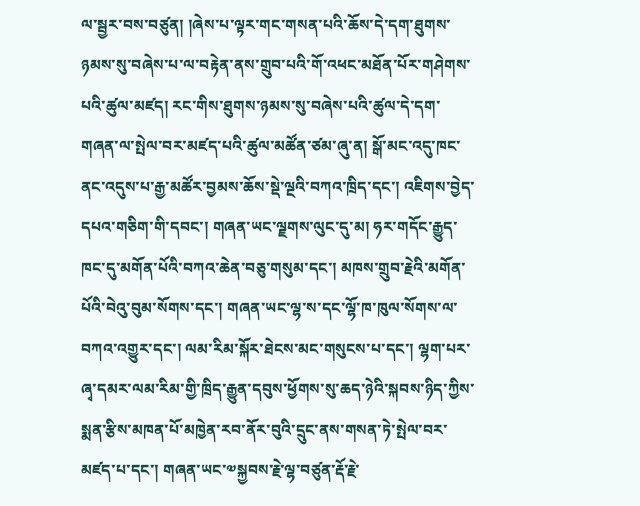ལ་སྦྱར་བས་བཙུན། །ཞེས་པ་ལྟར་གང་གསན་པའི་ཆོས་དེ་དག་ཐུགས་ཉམས་སུ་བཞེས་པ་ལ་བརྟེན་ནས་གྲུབ་པའི་གོ་འཕང་མཐོན་པོར་གཤེགས་པའི་ཚུལ་མཛད། རང་གིས་ཐུགས་ཉམས་སུ་བཞེས་པའི་ཚུལ་དེ་དག་གཞན་ལ་སྤེལ་བར་མཛད་པའི་ཚུལ་མཚོན་ཙམ་ཞུ་ན། སྒོ་མང་འདུ་ཁང་ནང་འདུས་པ་རྒྱ་མཚོར་བྱམས་ཆོས་སྡེ་ལྔའི་བཀའ་ཁྲིད་དང་། འཇིགས་བྱེད་དཔའ་གཅིག་གི་དབང་། གཞན་ཡང་ལྗགས་ལུང་དུ་མ། ཧར་གདོང་རྒྱུད་ཁང་དུ་མགོན་པོའི་བཀའ་ཆེན་བཅུ་གསུམ་དང་། མཁས་གྲུབ་རྗེའི་མགོན་པོའི་བེའུ་བུམ་སོགས་དང་། གཞན་ཡང་ལྷ་ས་དང་ལྷོ་ཁ་ཁུལ་སོགས་ལ་བཀའ་འགྱུར་དང་། ལམ་རིམ་སྐོར་ཐེངས་མང་གསུངས་པ་དང་། ལྷག་པར་ཞྭ་དམར་ལམ་རིམ་གྱི་ཁྲིད་རྒྱུན་དབུས་ཕྱོགས་སུ་ཆད་ཉེའི་སྐབས་ཉིད་ཀྱིས་སྨན་རྩིས་མཁན་པོ་མཁྱེན་རབ་ནོར་བུའི་དྲུང་ནས་གསན་ཏེ་སྤེལ་བར་མཛད་པ་དང་། གཞན་ཡང་༧སྐྱབས་རྗེ་ལྷ་བཙུན་རྡོ་རྗེ་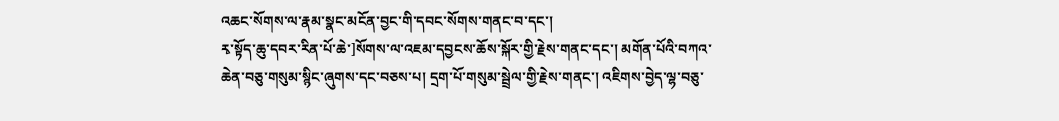འཆང་སོགས་ལ་རྣམ་སྣང་མངོན་བྱང་གི་དབང་སོགས་གནང་བ་དང་།
རྭ་སྟོད་ཆུ་དབར་རིན་པོ་ཆེ་]སོགས་ལ་འཇམ་དབྱངས་ཆོས་སྐོར་གྱི་རྗེས་གནང་དང་། མགོན་པོའི་བཀའ་ཆེན་བཅུ་གསུམ་སྙིང་ཞུགས་དང་བཅས་པ། དྲག་པོ་གསུམ་སྦྲེལ་གྱི་རྗེས་གནང་། འཇིགས་བྱེད་ལྷ་བཅུ་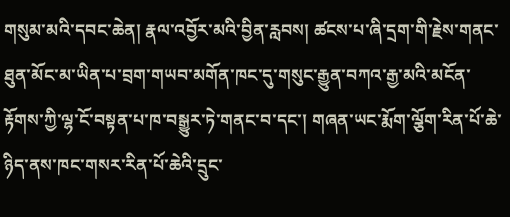གསུམ་མའི་དབང་ཆེན། རྣལ་འབྱོར་མའི་བྱིན་རླབས། ཚངས་པ་ཞི་དྲག་གི་རྗེས་གནང་ཐུན་མོང་མ་ཡིན་པ་བྲག་གཡབ་མགོན་ཁང་དུ་གསུང་རྒྱུན་བཀའ་རྒྱ་མའི་མངོན་རྟོགས་ཀྱི་ལྷ་ངོ་བསྟན་པ་ཁ་བསྒྱུར་ཏེ་གནང་བ་དང་། གཞན་ཡང་རྨོག་ལྕོག་རིན་པོ་ཆེ་ཉིད་ནས་ཁང་གསར་རིན་པོ་ཆེའི་དྲུང་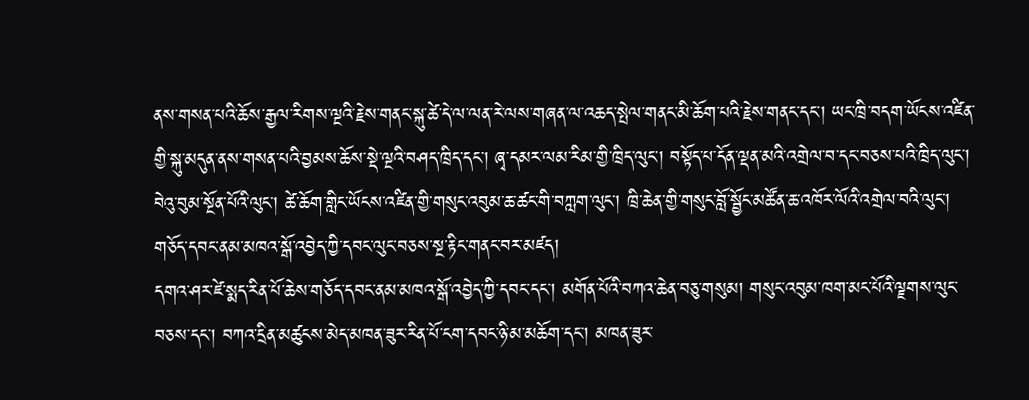ནས་གསན་པའི་ཆོས་རྒྱལ་རིགས་ལྔའི་རྗེས་གནང་སྐུ་ཚེ་དེ་ལ་ལན་རེ་ལས་གཞན་ལ་འཆད་སྤེལ་གནང་མི་ཆོག་པའི་རྗེས་གནང་དང་། ཡང་ཁྲི་བདག་ཡོངས་འཛིན་གྱི་སྐུ་མདུན་ནས་གསན་པའི་བྱམས་ཆོས་སྡེ་ལྔའི་བཤད་ཁྲིད་དང་། ཞྭ་དམར་ལམ་རིམ་གྱི་ཁྲིད་ལུང་། བསྟོད་པ་དོན་ལྡན་མའི་འགྲེལ་བ་དང་བཅས་པའི་ཁྲིད་ལུང་། བེའུ་བུམ་སྔོན་པོའི་ལུང་། ཚེ་ཆོག་གླིང་ཡོངས་འཛིན་གྱི་གསུང་འབུམ་ཆ་ཚང་གི་བཀླག་ལུང་། ཁྲི་ཆེན་གྱི་གསུང་བློ་སྦྱོང་མཚོན་ཆ་འཁོར་ལོའི་འགྲེལ་བའི་ལུང་། གཅོད་དབང་ནམ་མཁའ་སྒོ་འབྱེད་ཀྱི་དབང་ལུང་བཅས་སྔ་རྟིང་གནང་བར་མཛད།
དགའ་ཤར་ཛེ་སྨད་རིན་པོ་ཆེས་གཅོད་དབང་ནམ་མཁའ་སྒོ་འབྱེད་ཀྱི་དབང་དང་། མགོན་པོའི་བཀའ་ཆེན་བཅུ་གསུམ། གསུང་འབུམ་ཁག་མང་པོའི་ལྗགས་ལུང་བཅས་དང་། བཀའ་དྲིན་མཚུངས་མེད་མཁན་ཟུར་རིན་པོ་ངག་དབང་ཉི་མ་མཆོག་དང་། མཁན་ཟུར་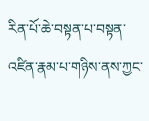རིན་པོ་ཆེ་བསྟན་པ་བསྟན་འཛིན་རྣམ་པ་གཉིས་ནས་ཀྱང་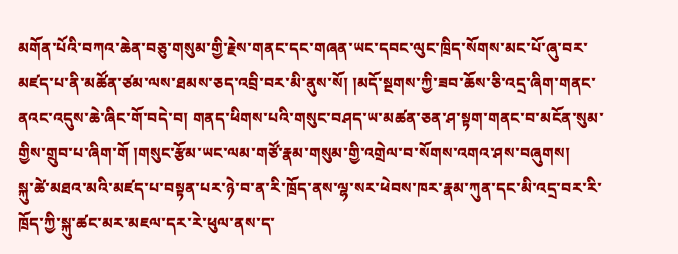མགོན་པོའི་བཀའ་ཆེན་བཅུ་གསུམ་གྱི་རྗེས་གནང་དང་གཞན་ཡང་དབང་ལུང་ཁྲིད་སོགས་མང་པོ་ཞུ་བར་མཛད་པ་ནི་མཚོན་ཙམ་ལས་ཐམས་ཅད་འབྲི་བར་མི་ནུས་སོ། །མདོ་སྔགས་ཀྱི་ཟབ་ཆོས་ཅི་འདྲ་ཞིག་གནང་ནའང་འདུས་ཆེ་ཞིང་གོ་བདེ་བ། གནད་ཕིགས་པའི་གསུང་བཤད་ཡ་མཚན་ཅན་ཤ་སྟག་གནང་བ་མངོན་སུམ་གྱིས་གྲུབ་པ་ཞིག་གོ །གསུང་རྩོམ་ཡང་ལམ་གཙོ་རྣམ་གསུམ་གྱི་འགྲེལ་བ་སོགས་འགའ་ཤས་བཞུགས།
སྐུ་ཚེ་མཐའ་མའི་མཛད་པ་བསྟན་པར་ཉེ་བ་ན་རི་ཁྲོད་ནས་ལྷ་སར་ཕེབས་ཁར་རྣམ་ཀུན་དང་མི་འདྲ་བར་རི་ཁྲོད་ཀྱི་སྐུ་ཚང་མར་མཇལ་དར་རེ་ཕུལ་ནས་ད་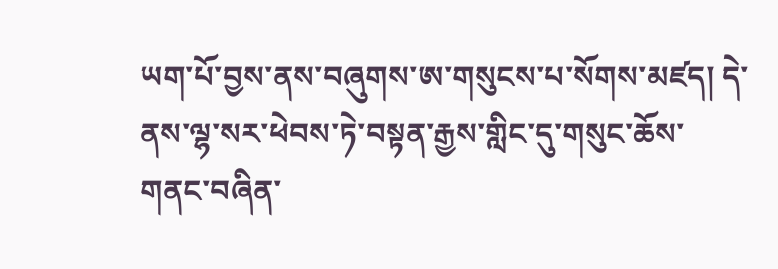ཡག་པོ་བྱས་ནས་བཞུགས་ཨ་གསུངས་པ་སོགས་མཛད། དེ་ནས་ལྷ་སར་ཕེབས་ཏེ་བསྟན་རྒྱས་གླིང་དུ་གསུང་ཆོས་གནང་བཞིན་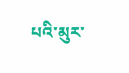པའི་མུར་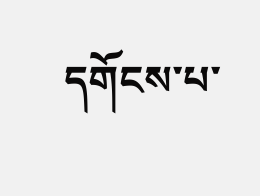དགོངས་པ་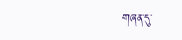གཞན་དུ་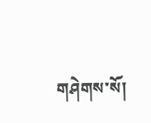གཤེགས་སོ།